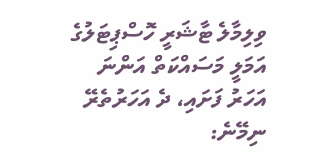ވިލިމާލެ ޓާޝަރީ ހޮސްޕިޓަލުގެ އަމަލީ މަސައްކަތް އަންނަ އަހަރު ފަށައި، ދެ އަހަރުތެރޭ ނިމޭނެ: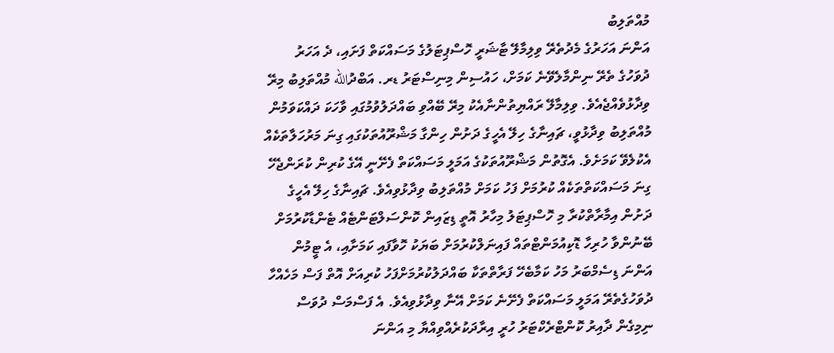މުއްތަލިބު
އަންނަ އަހަރުގެ މެދުތެރޭ ވިލިމާލޭ ޓާޝަރީ ހޮސްޕިޓަލުގެ މަސައްކަތް ފަށައި، ދެ އަހަރު ދުވަހުގެ ތެރޭ ނިންމާލެވޭނެ ކަމަށް، ހައުސިން މިނިސްޓަރު ޑރ. އަބްދުالله މުއްތަލިބު މިރޭ ވިދާޅުވެއްޖެއެވެ. ވިލިމާލޭ ރައްޔިތުންނާއެކު މިރޭ ބޭއްވި ބައްދަލުވުމުގައި ވާހަކަ ދައްކަވަމުން މުއްތަލިބު ވިދާޅުވީ، ޗައިނާގެ ހިލޭ އެހީގެ ދަށުން ހިންގާ މަޝްރޫއުތަކުގައި ގިނަ މަރުހަލާތަކެއް އެކުލެވޭ ކަމަށެވެ. އެގޮތުން މަޝްރޫއުތަކުގެ އަމަލީ މަސައްކަތް ފެށޭނީ އޭގެ ކުރިން ކުރަންޖެހޭ ގިނަ މަސައްކަތްތަކެއް ކުރުމަށް ފަހު ކަމަށް މުއްތަލިބު ވިދާޅުވިއެވެ. ޗައިނާގެ ހިލޭ އެހީގެ ދަށުން އިމާރާތްކުރާ މި ހޮސްޕިޓަލު މިހާރު އޮތީ ޑިޒައިން ކޮންސަލްޓަންޓެއް ޓެންޑާކުރުމަށް ބޭނުންވާ ހުރިހާ ޑޮކިއުމަންޓްތައް ފައިނަލްކުރުމަށް ބަޔަކު ހޮވާފައި ކަމަށާއި، އެ ޓީމުން އަންނަ ޑިސެމްބަރު މަހު ކަމާބެހޭ ފަރާތްތަކާ ބައްދަލުކުރުމަށްފަހު ކުރިއަށް އޮތް ފަސް މަހެއްހާ ދުވަހުގެތެރޭ އަމަލީ މަސައްކަތް ފެށޭނެ ކަމަށް އޭނާ ވިދާޅުވިއެވެ. އެ ފަސްމަސް ދުވަސް ނިމިގެން ދާއިރު ކޮންޓްރެކްޓަރު ހުރީ އިރާދަކުރެއްވިއްޔާ މި އަންނަ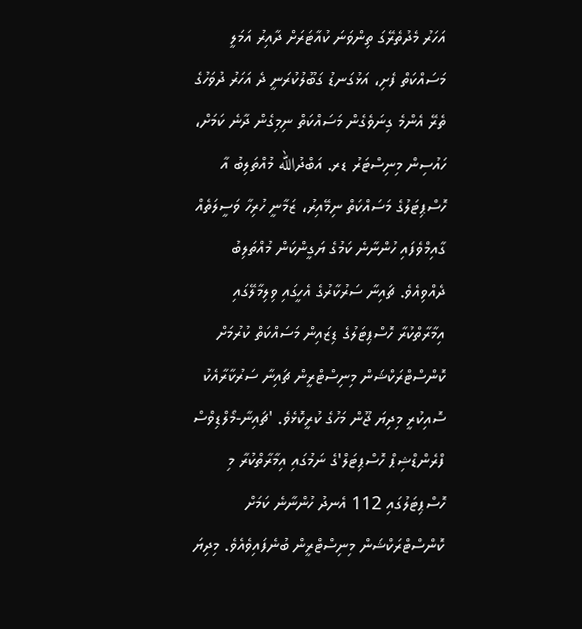އަހަރު މެދުތެރޭގަ ތިންވަނަ ކުއާޓަރަށް ދާއިރު އަމަލީ މަސައްކަތް ފެށި، އަޅުގަނޑު ގަބޫލުކުރަނީ ދެ އަހަރު ދުވަހުގެ ތެރޭ އެންމެ ގިނަވެގެން މަސައްކަތް ނިމިގެން ދާނެ ކަމަށް، ހައުސިން މިނިސްޓަރު ޑރ. އަބްދުالله މުއްތަލިބު އާ ހޮސްޕިޓަލުގެ މަސައްކަތް ނިމޭއިރު، ޒަމާނީ ހުރިހާ ވަސީލަތެއް ގާއިމްވެފައި ހުންނާނެ ކަމުގެ ޔަގީންކަން މުއްތަލިބު ދެއްވިއެވެ. ޗައިނާ ސަރުކާރުގެ އެހީގައި ވިލިމާލޭގައި އިމާރާތްކުރާ ހޮސްޕިޓަލުގެ ޑިޒައިން މަސައްކަތް ކުރުމަށް ކޮންސްޓްރަކްޝަން މިނިސްޓްރީން ޗައިނާ ސަރުކާރާއެކު ސޮއިކުރީ މިދިޔަ ޖޫން މަހުގެ ކުރީކޮޅެވެ. 'ޗައިނާ-މޯލްޑިވްސް ފްރެންޑްޝިޕް ހޮސްޕިޓަލް'ގެ ނަމުގައި އިމާރާތްކުރާ މި ހޮސްޕިޓަލުގައި 112 އެނދު ހުންނާނެ ކަމަށް ކޮންސްޓްރަކްޝަން މިނިސްޓްރީން ބުނެފައިވެއެވެ. މިދިޔަ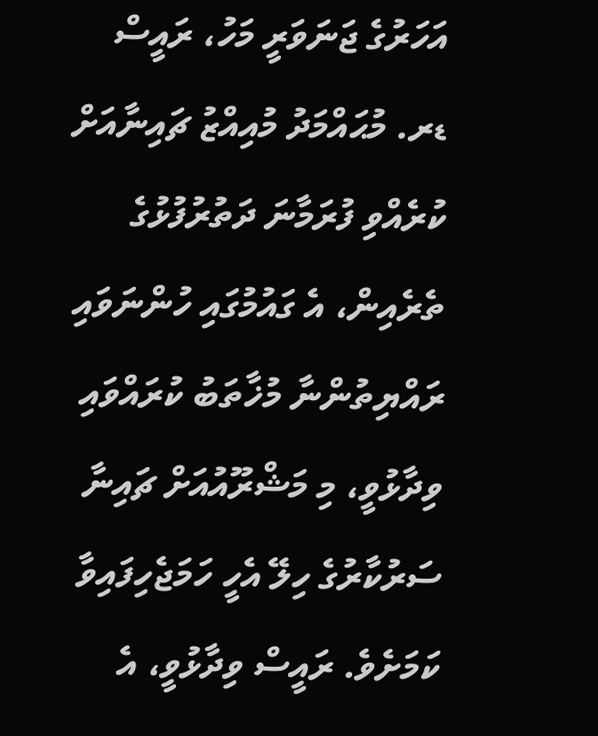އަހަރުގެ ޖަނަވަރީ މަހު، ރައީސް ޑރ. މުޙައްމަދު މުއިއްޒު ޗައިނާއަށް ކުރެއްވި ފުރަމާނަ ދަތުރުފުޅުގެ ތެރެއިން، އެ ގައުމުގައި ހުންނަވައި ރައްޔިތުންނާ މުޚާތަބު ކުރައްވައި ވިދާޅުވީ، މި މަޝްރޫއުއަށް ޗައިނާ ސަރުކާރުގެ ހިލޭ އެހީ ހަމަޖެހިފައިވާ ކަމަށެވެ. ރައީސް ވިދާޅުވީ، އެ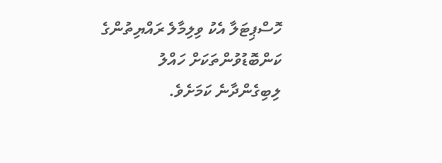ހޮސްޕިޓަލާ އެކު ވިލިމާލެ ރައްޔިތުންގެ ކަންބޮޑުވުންތަކަށް ހައްލު ލިބިގެންދާނެ ކަމަށެވެ.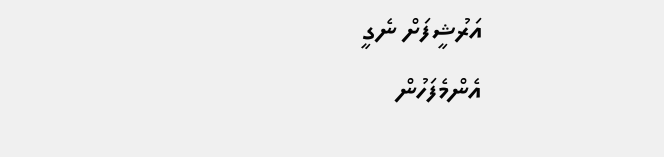އަރުޝީފަށް ނެގީ
އެންމެފަހުން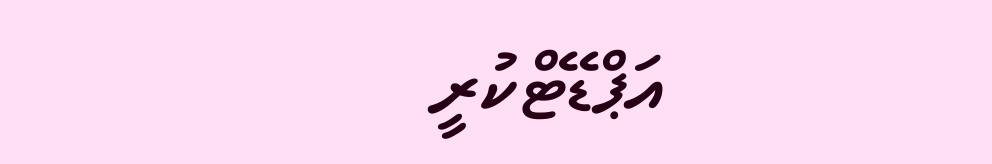އަޕްޑޭޓްކުރީ